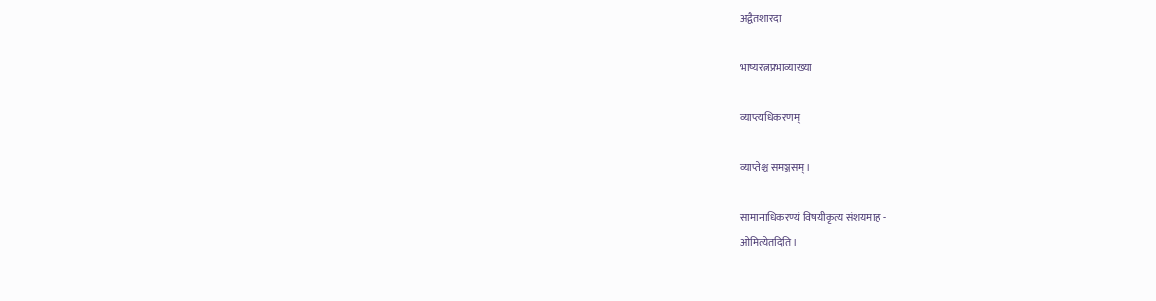अद्वैतशारदा

भाष्यरत्नप्रभाव्याख्या

व्याप्त्यधिकरणम्

व्याप्तेश्च समञ्जसम् ।

सामानाधिकरण्यं विषयीकृत्य संशयमाह -
ओमित्येतदिति ।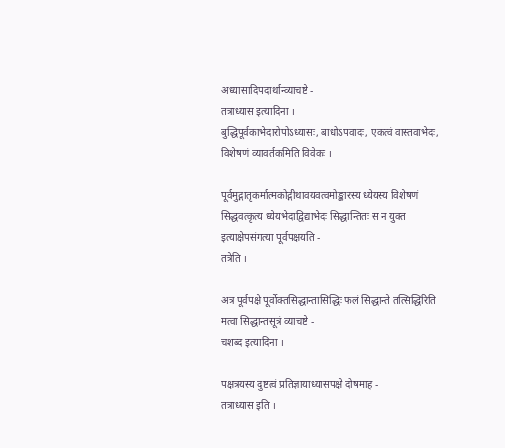अध्यासादिपदार्थान्व्याचष्टे -
तत्राध्यास इत्यादिना ।
बुद्धिपूर्वकाभेदारोपोऽध्यासः, बाधोऽपवादः, एकत्वं वास्तवाभेदः, विशेषणं व्यावर्तकमिति विवेकः ।

पूर्वमुद्गातृकर्मात्मकोद्गीथावयवत्वमोङ्कारस्य ध्येयस्य विशेषणं सिद्धवत्कृत्य ध्येयभेदाद्विद्याभेदः सिद्धान्तितः स न युक्त इत्याक्षेपसंगत्या पूर्वपक्षयति -
तत्रेति ।

अत्र पूर्वपक्षे पूर्वोक्तसिद्धान्तासिद्धिः फलं सिद्धान्ते तत्सिद्धिरिति मत्वा सिद्धान्तसूत्रं व्याचष्टे -
चशब्द इत्यादिना ।

पक्षत्रयस्य दुष्टत्वं प्रतिज्ञायाध्यासपक्षे दोषमाह -
तत्राध्यास इति ।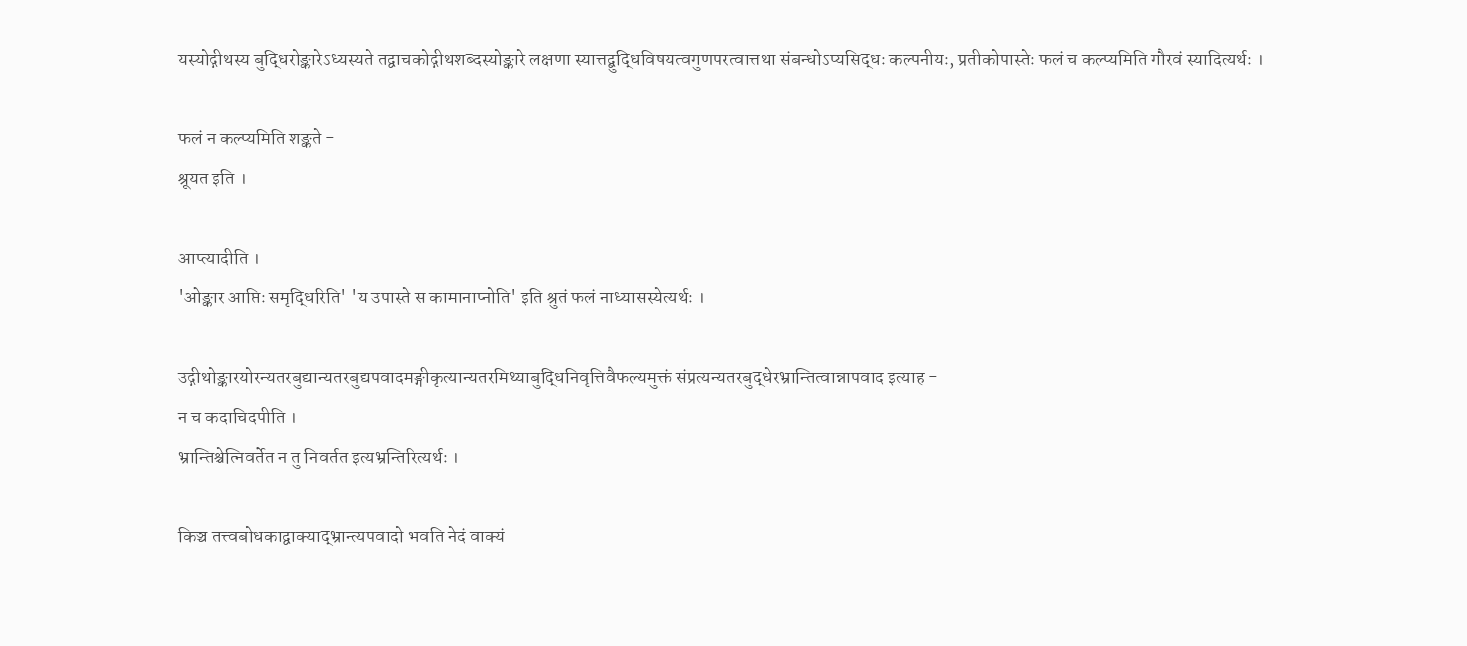यस्योद्गीथस्य बुद्धिरोङ्कारेऽध्यस्यते तद्वाचकोद्गीथशब्दस्योङ्कारे लक्षणा स्यात्तद्बुद्धिविषयत्वगुणपरत्वात्तथा संबन्धोऽप्यसिद्धः कल्पनीयः, प्रतीकोपास्तेः फलं च कल्प्यमिति गौरवं स्यादित्यर्थः ।

फलं न कल्प्यमिति शङ्कते -
श्रूयत इति ।

आप्त्यादीति ।
'ओङ्कार आप्तिः समृद्धिरिति' 'य उपास्ते स कामानाप्नोति' इति श्रुतं फलं नाध्यासस्येत्यर्थः ।

उद्गीथोङ्कारयोरन्यतरबुद्यान्यतरबुद्यपवादमङ्गीकृत्यान्यतरमिथ्याबुद्धिनिवृत्तिवैफल्यमुक्तं संप्रत्यन्यतरबुद्धेरभ्रान्तित्वान्नापवाद इत्याह -
न च कदाचिदपीति ।
भ्रान्तिश्चेत्निवर्तेत न तु निवर्तत इत्यभ्रन्तिरित्यर्थः ।

किञ्च तत्त्वबोधकाद्वाक्याद्भ्रान्त्यपवादो भवति नेदं वाक्यं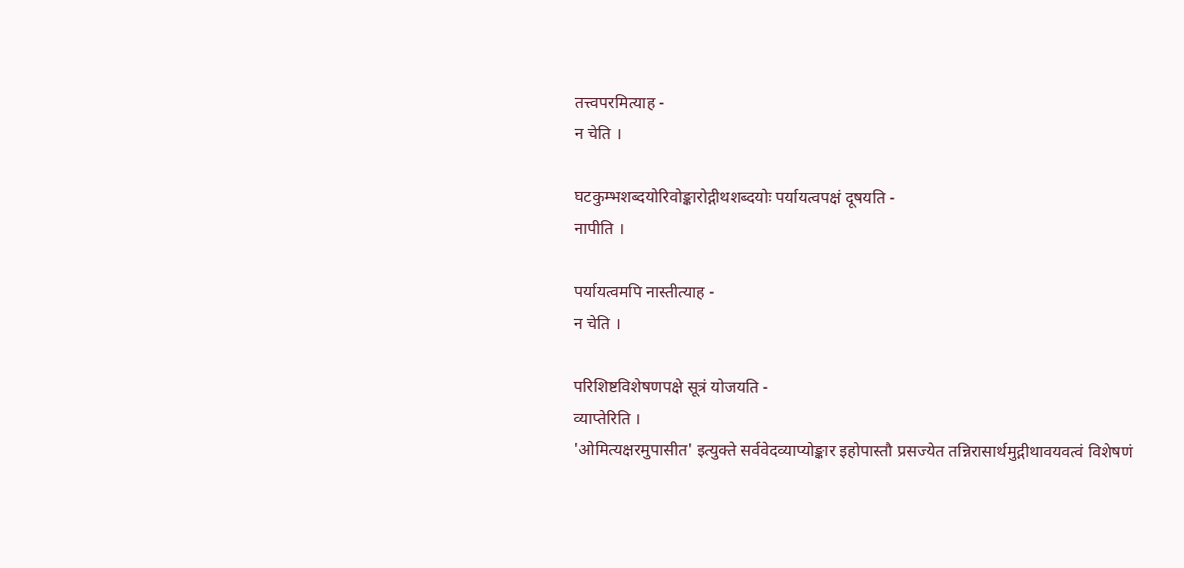तत्त्वपरमित्याह -
न चेति ।

घटकुम्भशब्दयोरिवोङ्कारोद्गीथशब्दयोः पर्यायत्वपक्षं दूषयति -
नापीति ।

पर्यायत्वमपि नास्तीत्याह -
न चेति ।

परिशिष्टविशेषणपक्षे सूत्रं योजयति -
व्याप्तेरिति ।
'ओमित्यक्षरमुपासीत' इत्युक्ते सर्ववेदव्याप्योङ्कार इहोपास्तौ प्रसज्येत तन्निरासार्थमुद्गीथावयवत्वं विशेषणं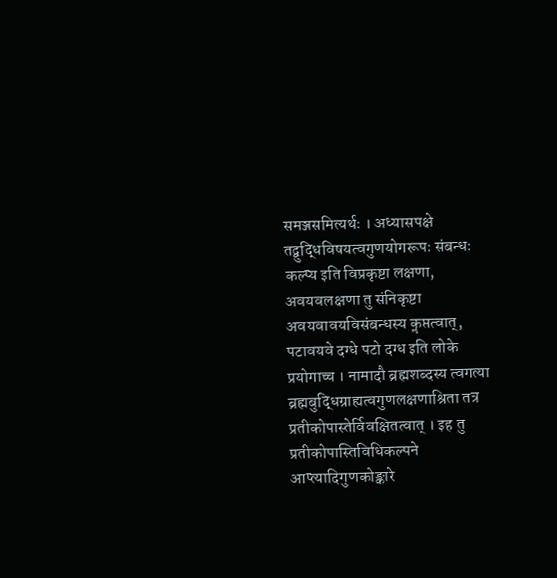समञ्जसमित्यर्थः । अध्यासपक्षे तद्बुद्धिविषयत्वगुणयोगरूपः संबन्धः कल्प्य इति विप्रकृष्टा लक्षणा, अवयवलक्षणा तु संनिकृष्टा अवयवावयविसंबन्धस्य कॢप्तत्वात्, पटावयवे दग्धे पटो दग्ध इति लोके प्रयोगाच्च । नामादौ ब्रह्मशब्दस्य त्वगत्या ब्रह्मबुद्धिग्राह्यत्वगुणलक्षणाश्रिता तत्र प्रतीकोपास्तेर्विवक्षितत्वात् । इह तु प्रतीकोपास्तिविधिकल्पने आप्त्यादिगुणकोङ्कारे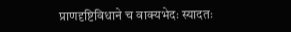प्राणदृष्टिविधाने च वाक्यभेदः स्यादतः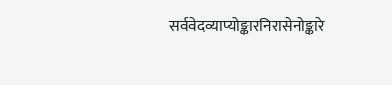सर्ववेदव्याप्योङ्कारनिरासेनोङ्कारे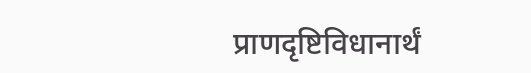प्राणदृष्टिविधानार्थं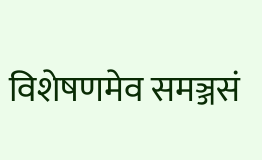विशेषणमेव समञ्जसं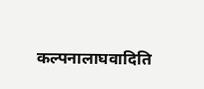कल्पनालाघवादिति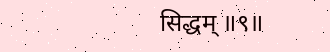सिद्धम् ॥९॥